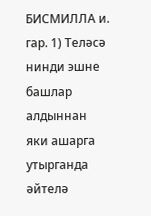БИСМИЛЛА и. гар. 1) Теләсә нинди эшне башлар алдыннан яки ашарга утырганда әйтелә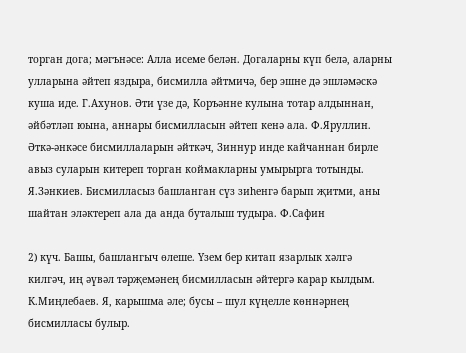торган дога; мәгънәсе: Алла исеме белән. Догаларны күп белә, аларны улларына әйтеп яздыра, бисмилла әйтмичә, бер эшне дә эшләмәскә куша иде. Г.Ахунов. Әти үзе дә, Коръәнне кулына тотар алдыннан, әйбәтләп юына, аннары бисмилласын әйтеп кенә ала. Ф.Яруллин. Әткә-әнкәсе бисмиллаларын әйткәч, Зиннур инде кайчаннан бирле авыз суларын китереп торган коймакларны умырырга тотынды. Я.Зәнкиев. Бисмилласыз башланган сүз зиһенгә барып җитми, аны шайтан эләктереп ала да анда буталыш тудыра. Ф.Сафин

2) күч. Башы, башлангыч өлеше. Үзем бер китап язарлык хәлгә килгәч, иң әүвәл тәрҗемәнең бисмилласын әйтергә карар кылдым. К.Миңлебаев. Я, карышма әле; бусы – шул күңелле көннәрнең бисмилласы булыр.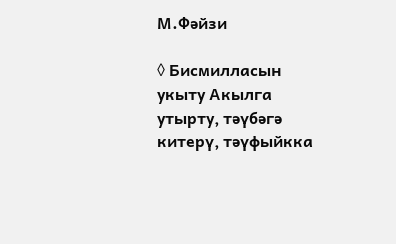М.Фәйзи

◊ Бисмилласын укыту Акылга утырту, тәүбәгә китерү, тәүфыйкка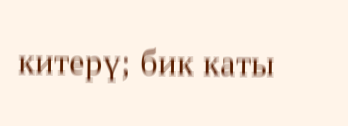китерү; бик каты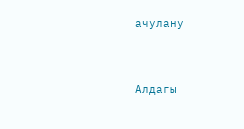ачулану



Алдагы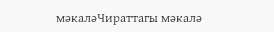мәкаләЧираттагы мәкалә